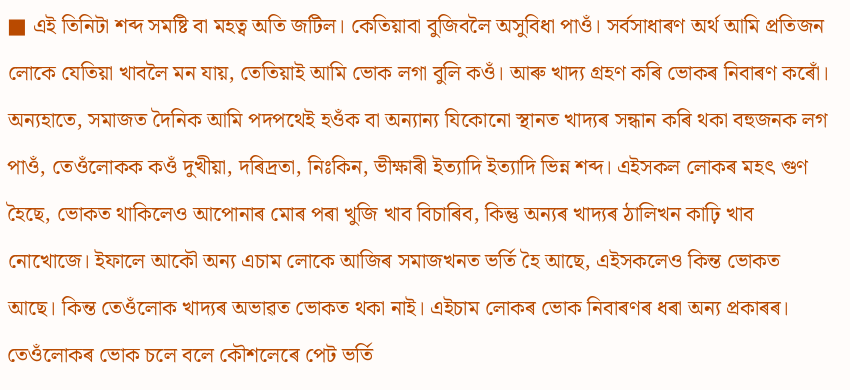■ এই তিনিটা শব্দ সমষ্টি বা মহত্ব অতি জটিল। কেতিয়াবা বুজিবলৈ অসুবিধা পাওঁ। সৰ্বসাধাৰণ অর্থ আমি প্ৰতিজন লোকে যেতিয়া খাবলৈ মন যায়, তেতিয়াই আমি ভোক লগা বুলি কওঁ। আৰু খাদ্য গ্ৰহণ কৰি ভোকৰ নিবাৰণ কৰোঁ। অন্যহাতে, সমাজত দৈনিক আমি পদপথেই হওঁক বা অন্যান্য যিকোনো স্থানত খাদ্যৰ সন্ধান কৰি থকা বহুজনক লগ পাওঁ, তেওঁলোকক কওঁ দুখীয়া, দৰিদ্ৰতা, নিঃকিন, ভীক্ষাৰী ইত্যাদি ইত্যাদি ভিন্ন শব্দ। এইসকল লোকৰ মহৎ গুণ হৈছে, ভোকত থাকিলেও আপোনাৰ মোৰ পৰা খুজি খাব বিচাৰিব, কিন্তু অন্যৰ খাদ্যৰ ঠালিখন কাঢ়ি খাব নোখোজে। ইফালে আকৌ অন্য এচাম লোকে আজিৰ সমাজখনত ভৰ্তি হৈ আছে, এইসকলেও কিন্ত ভোকত আছে। কিন্ত তেওঁলোক খাদ্যৰ অভাৱত ভোকত থকা নাই। এইচাম লোকৰ ভোক নিবাৰণৰ ধৰা অন্য প্ৰকাৰৰ। তেওঁলোকৰ ভোক চলে বলে কৌশলেৰে পেট ভৰ্তি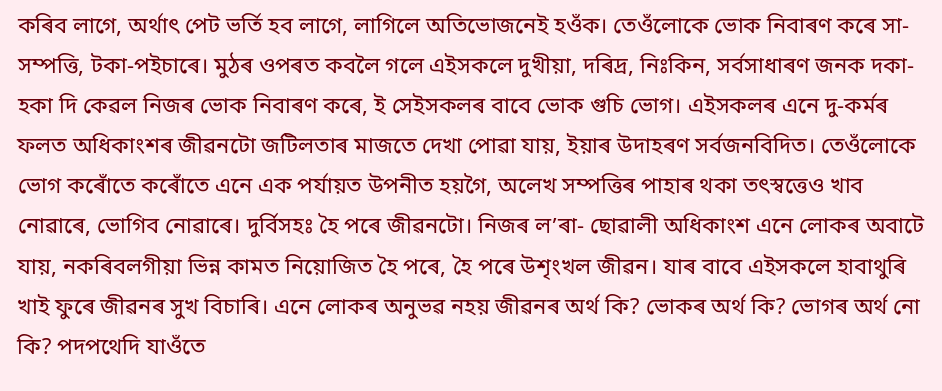কৰিব লাগে, অৰ্থাৎ পেট ভৰ্তি হব লাগে, লাগিলে অতিভোজনেই হওঁক। তেওঁলোকে ভোক নিবাৰণ কৰে সা-সম্পত্তি, টকা-পইচাৰে। মুঠৰ ওপৰত কবলৈ গলে এইসকলে দুখীয়া, দৰিদ্ৰ, নিঃকিন, সৰ্বসাধাৰণ জনক দকা-হকা দি কেৱল নিজৰ ভোক নিবাৰণ কৰে, ই সেইসকলৰ বাবে ভোক গুচি ভোগ। এইসকলৰ এনে দু-কৰ্মৰ ফলত অধিকাংশৰ জীৱনটো জটিলতাৰ মাজতে দেখা পোৱা যায়, ইয়াৰ উদাহৰণ সৰ্বজনবিদিত। তেওঁলোকে ভোগ কৰোঁতে কৰোঁতে এনে এক পৰ্যায়ত উপনীত হয়গৈ, অলেখ সম্পত্তিৰ পাহাৰ থকা তৎস্বত্তেও খাব নোৱাৰে, ভোগিব নোৱাৰে। দুৰ্বিসহঃ হৈ পৰে জীৱনটো। নিজৰ ল’ৰা- ছোৱালী অধিকাংশ এনে লোকৰ অবাটে যায়, নকৰিবলগীয়া ভিন্ন কামত নিয়োজিত হৈ পৰে, হৈ পৰে উশৃংখল জীৱন। যাৰ বাবে এইসকলে হাবাথুৰি খাই ফুৰে জীৱনৰ সুখ বিচাৰি। এনে লোকৰ অনুভৱ নহয় জীৱনৰ অর্থ কি? ভোকৰ অৰ্থ কি? ভোগৰ অৰ্থ নো কি? পদপথেদি যাওঁতে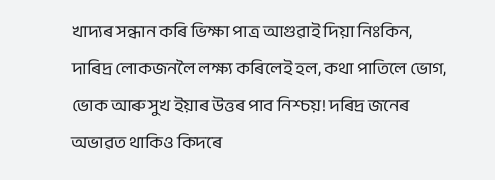খাদ্যৰ সন্ধান কৰি ভিক্ষা পাত্ৰ আগুৱাই দিয়া নিঃকিন, দাৰিদ্ৰ লোকজনলৈ লক্ষ্য কৰিলেই হল, কথা পাতিলে ভোগ, ভোক আৰু সুখ ইয়াৰ উত্তৰ পাব নিশ্চয়! দৰিদ্ৰ জনেৰ অভাৱত থাকিও কিদৰে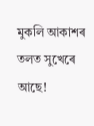মুকলি আকাশৰ তলত সুখেৰে আছে!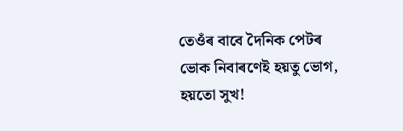তেওঁৰ বাবে দৈনিক পেটৰ ভোক নিবাৰণেই হয়তু ভোগ, হয়তো সুখ!